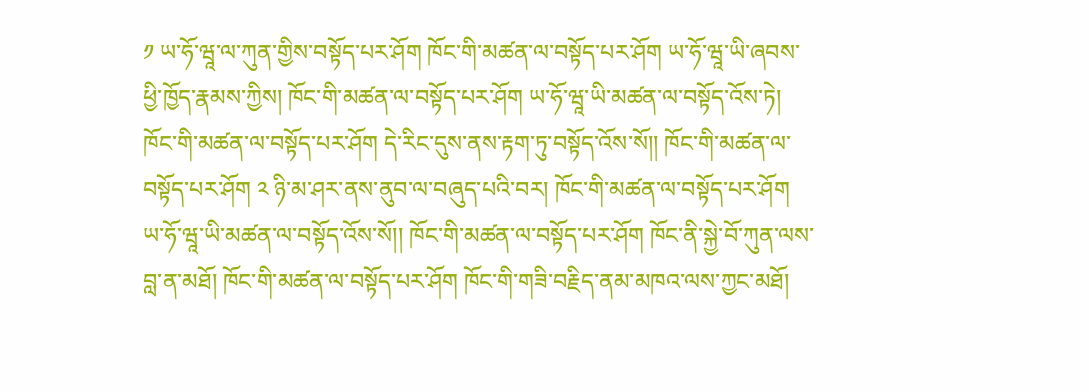༡ ཡ་ཧོ་ཝཱ་ལ་ཀུན་གྱིས་བསྟོད་པར་ཤོག ཁོང་གི་མཚན་ལ་བསྟོད་པར་ཤོག ཡ་ཧོ་ཝཱ་ཡི་ཞབས་ཕྱི་ཁྱོད་རྣམས་ཀྱིས། ཁོང་གི་མཚན་ལ་བསྟོད་པར་ཤོག ཡ་ཧོ་ཝཱ་ཡི་མཚན་ལ་བསྟོད་འོས་ཏེ། ཁོང་གི་མཚན་ལ་བསྟོད་པར་ཤོག དེ་རིང་དུས་ནས་རྟག་ཏུ་བསྟོད་འོས་སོ།། ཁོང་གི་མཚན་ལ་བསྟོད་པར་ཤོག ༢ ཉི་མ་ཤར་ནས་ནུབ་ལ་བཞུད་པའི་བར། ཁོང་གི་མཚན་ལ་བསྟོད་པར་ཤོག ཡ་ཧོ་ཝཱ་ཡི་མཚན་ལ་བསྟོད་འོས་སོ།། ཁོང་གི་མཚན་ལ་བསྟོད་པར་ཤོག ཁོང་ནི་སྐྱེ་བོ་ཀུན་ལས་བླ་ན་མཐོ། ཁོང་གི་མཚན་ལ་བསྟོད་པར་ཤོག ཁོང་གི་གཟི་བརྗིད་ནམ་མཁའ་ལས་ཀྱང་མཐོ།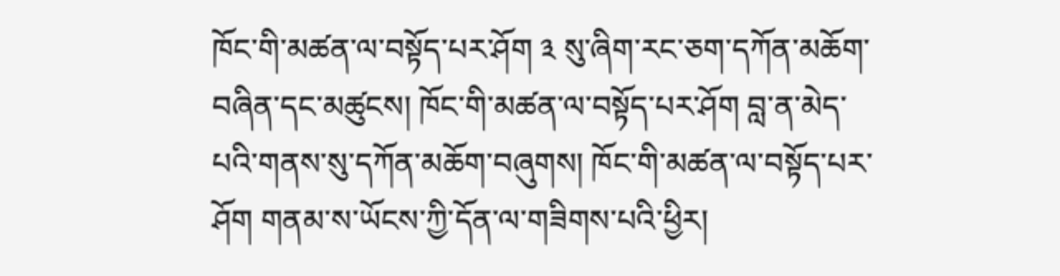ཁོང་གི་མཚན་ལ་བསྟོད་པར་ཤོག ༣ སུ་ཞིག་རང་ཅག་དཀོན་མཆོག་བཞིན་དང་མཚུངས། ཁོང་གི་མཚན་ལ་བསྟོད་པར་ཤོག བླ་ན་མེད་པའི་གནས་སུ་དཀོན་མཆོག་བཞུགས། ཁོང་གི་མཚན་ལ་བསྟོད་པར་ཤོག གནམ་ས་ཡོངས་ཀྱི་དོན་ལ་གཟིགས་པའི་ཕྱིར།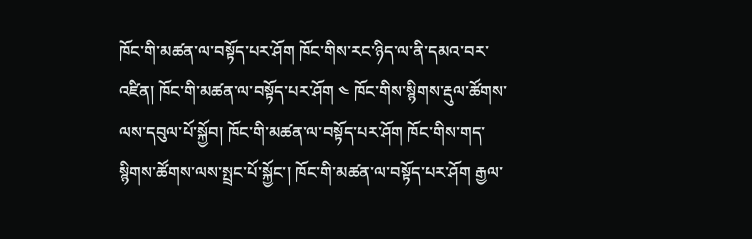ཁོང་གི་མཚན་ལ་བསྟོད་པར་ཤོག ཁོང་གིས་རང་ཉིད་ལ་ནི་དམའ་བར་འཛིན། ཁོང་གི་མཚན་ལ་བསྟོད་པར་ཤོག ༤ ཁོང་གིས་སྙིགས་རྡུལ་ཚོགས་ལས་དབུལ་པོ་སྐྱོབ། ཁོང་གི་མཚན་ལ་བསྟོད་པར་ཤོག ཁོང་གིས་གད་སྙིགས་ཚོགས་ལས་སྤྲང་པོ་སྐྱོང་། ཁོང་གི་མཚན་ལ་བསྟོད་པར་ཤོག རྒྱལ་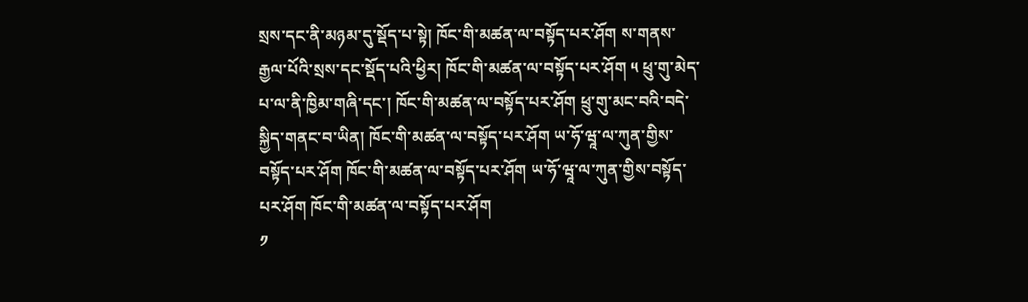སྲས་དང་ནི་མཉམ་དུ་སྡོད་པ་སྟེ། ཁོང་གི་མཚན་ལ་བསྟོད་པར་ཤོག ས་གནས་རྒྱལ་པོའི་སྲས་དང་སྡོད་པའི་ཕྱིར། ཁོང་གི་མཚན་ལ་བསྟོད་པར་ཤོག ༥ ཕྲུ་གུ་མེད་པ་ལ་ནི་ཁྱིམ་གཞི་དང་། ཁོང་གི་མཚན་ལ་བསྟོད་པར་ཤོག ཕྲུ་གུ་མང་བའི་བདེ་སྐྱིད་གནང་བ་ཡིན། ཁོང་གི་མཚན་ལ་བསྟོད་པར་ཤོག ཡ་ཧོ་ཝཱ་ལ་ཀུན་གྱིས་བསྟོད་པར་ཤོག ཁོང་གི་མཚན་ལ་བསྟོད་པར་ཤོག ཡ་ཧོ་ཝཱ་ལ་ཀུན་གྱིས་བསྟོད་པར་ཤོག ཁོང་གི་མཚན་ལ་བསྟོད་པར་ཤོག
༡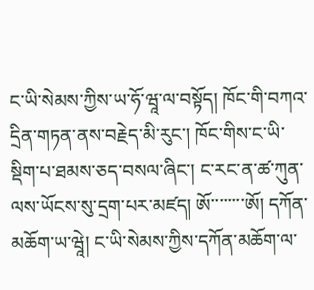ང་ཡི་སེམས་ཀྱིས་ཡ་ཧོ་ཝཱ་ལ་བསྟོད། ཁོང་གི་བཀའ་དྲིན་གཏན་ནས་བརྗེད་མི་རུང་། ཁོང་གིས་ང་ཡི་སྡིག་པ་ཐམས་ཅད་བསལ་ཞིང་། ང་རང་ན་ཚ་ཀུན་ལས་ཡོངས་སུ་དྲག་པར་མཛད། ཨོ་་་་་་་་ཨོ། དཀོན་མཆོག་ཡ་ཝཱེ། ང་ཡི་སེམས་ཀྱིས་དཀོན་མཆོག་ལ་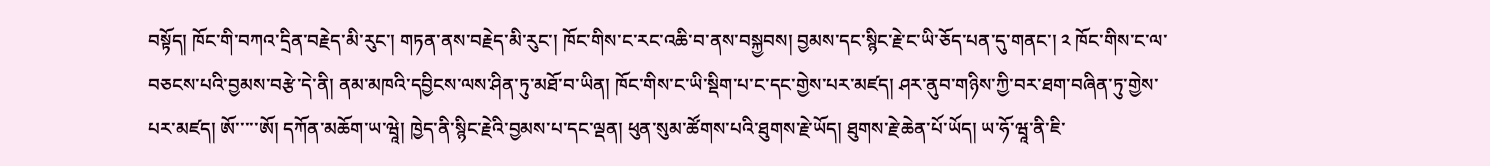བསྟོད། ཁོང་གི་བཀའ་དྲིན་བརྗེད་མི་རུང་། གཏན་ནས་བརྗེད་མི་རུང་། ཁོང་གིས་ང་རང་འཆི་བ་ནས་བསྐྱབས། བྱམས་དང་སྙིང་རྗེ་ང་ཡི་ཅོད་པན་དུ་གནང་། ༢ ཁོང་གིས་ང་ལ་བཅངས་པའི་བྱམས་བརྩེ་དེ་ནི། ནམ་མཁའི་དབྱིངས་ལས་ཤིན་ཏུ་མཐོ་བ་ཡིན། ཁོང་གིས་ང་ཡི་སྡིག་པ་ང་དང་གྱེས་པར་མཛད། ཤར་ནུབ་གཉིས་ཀྱི་བར་ཐག་བཞིན་ཏུ་གྱེས་པར་མཛད། ཨོ་་་་་ཨོ། དཀོན་མཆོག་ཡ་ཝཱེ། ཁྱེད་ནི་སྙིང་རྗེའི་བྱམས་པ་དང་ལྡན། ཕུན་སུམ་ཚོགས་པའི་ཐུགས་རྗེ་ཡོད། ཐུགས་རྗེ་ཆེན་པོ་ཡོད། ཡ་ཧོ་ཝཱ་ནི་ཇི་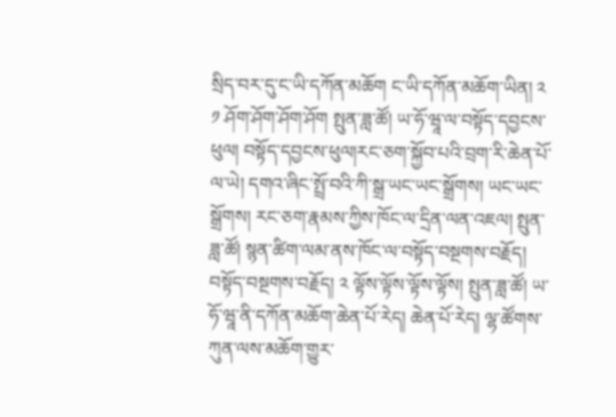སྲིད་བར་དུ་ང་ཡི་དཀོན་མཆོག ང་ཡི་དཀོན་མཆོག་ཡིན། ༢
༡ ཤོག་ཤོག་ཤོག་ཤོག སྤུན་ཟླ་ཚོ། ཡ་ཧོ་ཝཱ་ལ་བསྟོད་དབྱངས་ཕུལ། བསྟོད་དབྱངས་ཕུལ།རང་ཅག་སྐྱོབ་པའི་བྲག་རི་ཆེན་པོ་ལ་ཡེ། དགའ་ཞིང་སྤྲོ་བའི་ཀི་སྒྲ་ཡང་ཡང་སྒྲོགས། ཡང་ཡང་སྒྲོགས། རང་ཅག་རྣམས་ཀྱིས་ཁོང་ལ་དྲིན་ལན་འཇལ། སྤུན་ཟླ་ཚོ། སྙན་ཚིག་ལམ་ནས་ཁོང་ལ་བསྟོད་བསྔགས་བརྗོད། བསྟོད་བསྔགས་བརྗོད། ༢ ལྟོས་ལྟོས་ལྟོས་ལྟོས། སྤུན་ཟླ་ཚོ། ཡ་ཧོ་ཝཱ་ནི་དཀོན་མཆོག་ཆེན་པོ་རེད། ཆེན་པོ་རེད། ལྷ་ཚོགས་ཀུན་ལས་མཆོག་གྱུར་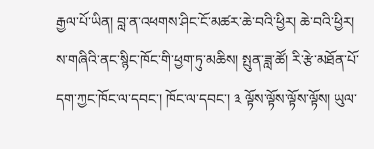རྒྱལ་པོ་ཡིན། བླ་ན་འཕགས་ཤིང་ངོ་མཚར་ཆེ་བའི་ཕྱིར། ཆེ་བའི་ཕྱིར། ས་གཞིའི་ནང་སྙིང་ཁོང་གི་ཕྱག་ཏུ་མཆིས། སྤུན་ཟླ་ཚོ། རི་རྩེ་མཐོན་པོ་དག་ཀྱང་ཁོང་ལ་དབང་། ཁོང་ལ་དབང་། ༣ ལྟོས་ལྟོས་ལྟོས་ལྟོས། ཡུལ་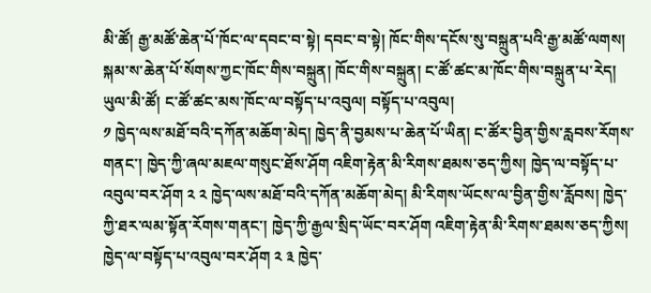མི་ཚོ། རྒྱ་མཚོ་ཆེན་པོ་ཁོང་ལ་དབང་བ་སྟེ། དབང་བ་སྟེ། ཁོང་གིས་དངོས་སུ་བསྐྲུན་པའི་རྒྱ་མཚོ་ལགས། སྐམ་ས་ཆེན་པོ་སོགས་ཀྱང་ཁོང་གིས་བསྐྲུན། ཁོང་གིས་བསྐྲུན། ང་ཚོ་ཚང་མ་ཁོང་གིས་བསྐྲུན་པ་རེད། ཡུལ་མི་ཚོ། ང་ཚོ་ཚང་མས་ཁོང་ལ་བསྟོད་པ་འབུལ། བསྟོད་པ་འབུལ།
༡ ཁྱེད་ལས་མཐོ་བའི་དཀོན་མཆོག་མེད། ཁྱེད་ནི་བྱམས་པ་ཆེན་པོ་ཡིན། ང་ཚོར་བྱིན་གྱིས་རླབས་རོགས་གནང་། ཁྱེད་ཀྱི་ཞལ་མཇལ་གསུང་ཐོས་ཤོག འཇིག་རྟེན་མི་རིགས་ཐམས་ཅད་ཀྱིས། ཁྱེད་ལ་བསྟོད་པ་འབུལ་བར་ཤོག ༢ ༢ ཁྱེད་ལས་མཐོ་བའི་དཀོན་མཆོག་མེད། མི་རིགས་ཡོངས་ལ་བྱིན་གྱིས་རློབས། ཁྱེད་ཀྱི་ཐར་ལམ་སྟོན་རོགས་གནང་། ཁྱེད་ཀྱི་རྒྱལ་སྲིད་ཡོང་བར་ཤོག འཇིག་རྟེན་མི་རིགས་ཐམས་ཅད་ཀྱིས། ཁྱེད་ལ་བསྟོད་པ་འབུལ་བར་ཤོག ༢ ༣ ཁྱེད་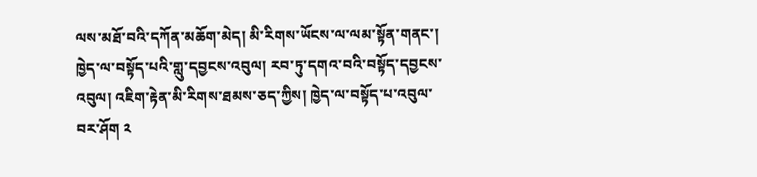ལས་མཐོ་བའི་དཀོན་མཆོག་མེད། མི་རིགས་ཡོངས་ལ་ལམ་སྟོན་གནང་། ཁྱེད་ལ་བསྟོད་པའི་གླུ་དབྱངས་འབུལ། རབ་ཏུ་དགའ་བའི་བསྟོད་དབྱངས་འབུལ། འཇིག་རྟེན་མི་རིགས་ཐམས་ཅད་ཀྱིས། ཁྱེད་ལ་བསྟོད་པ་འབུལ་བར་ཤོག ༢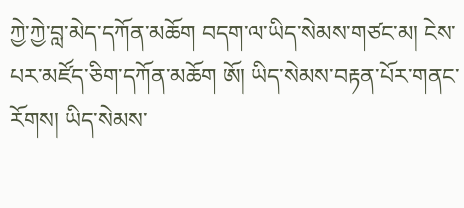ཀྱེ་ཀྱེ་བླ་མེད་དཀོན་མཆོག བདག་ལ་ཡིད་སེམས་གཙང་མ། ངེས་པར་མཛོད་ཅིག་དཀོན་མཆོག ཨོ། ཡིད་སེམས་བརྟན་པོར་གནང་རོགས། ཡིད་སེམས་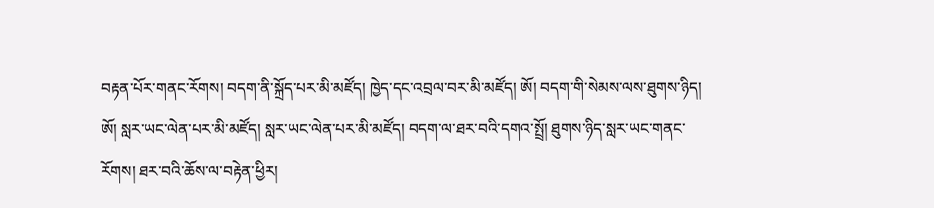བརྟན་པོར་གནང་རོགས། བདག་ནི་སྐྲོད་པར་མི་མཛོད། ཁྱེད་དང་འབྲལ་བར་མི་མཛོད། ཨོ། བདག་གི་སེམས་ལས་ཐུགས་ཉིད། ཨོ། སླར་ཡང་ལེན་པར་མི་མཛོད། སླར་ཡང་ལེན་པར་མི་མཛོད། བདག་ལ་ཐར་བའི་དགའ་སྤྲོ། ཐུགས་ཉིད་སླར་ཡང་གནང་རོགས། ཐར་བའི་ཆོས་ལ་བརྟེན་ཕྱིར།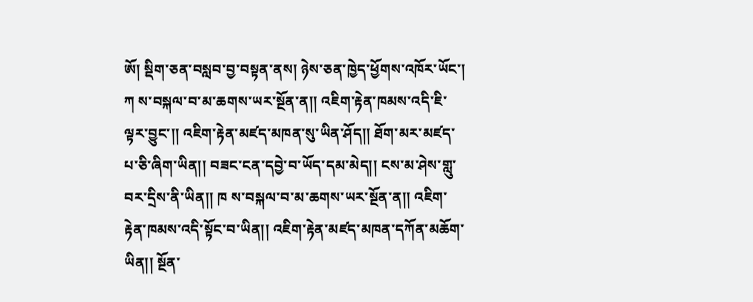ཨོ། སྡིག་ཅན་བསླབ་བྱ་བསྟན་ནས། ཉེས་ཅན་ཁྱེད་ཕྱོགས་འཁོར་ཡོང་།
ཀ ས་བསྐལ་བ་མ་ཆགས་ཡར་སྔོན་ན།། འཇིག་རྟེན་ཁམས་འདི་ཇི་ལྟར་བྱུང་།། འཇིག་རྟེན་མཛད་མཁན་སུ་ཡིན་ཤོད།། ཐོག་མར་མཛད་པ་ཅི་ཞིག་ཡིན།། བཟང་ངན་དབྱེ་བ་ཡོད་དམ་མེད།། ངས་མ་ཤེས་གླུ་བར་དྲིས་ནི་ཡིན།། ཁ ས་བསྐལ་བ་མ་ཆགས་ཡར་སྔོན་ན།། འཇིག་རྟེན་ཁམས་འདི་སྟོང་བ་ཡིན།། འཇིག་རྟེན་མཛད་མཁན་དཀོན་མཆོག་ཡིན།། སྔོན་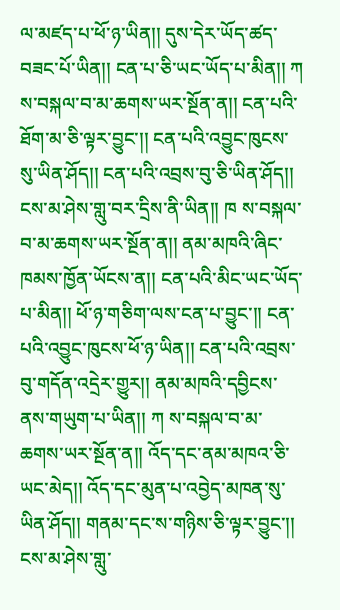ལ་མཛད་པ་ཕོ་ཉ་ཡིན།། དུས་དེར་ཡོད་ཚད་བཟང་པོ་ཡིན།། ངན་པ་ཅི་ཡང་ཡོད་པ་མིན།། ཀ ས་བསྐལ་བ་མ་ཆགས་ཡར་སྔོན་ན།། ངན་པའི་ཐོག་མ་ཅི་ལྟར་བྱུང་།། ངན་པའི་འབྱུང་ཁུངས་སུ་ཡིན་ཤོད།། ངན་པའི་འབྲས་བུ་ཅི་ཡིན་ཤོད།། ངས་མ་ཤེས་གླུ་བར་དྲིས་ནི་ཡིན།། ཁ ས་བསྐལ་བ་མ་ཆགས་ཡར་སྔོན་ན།། ནམ་མཁའི་ཞིང་ཁམས་ཁྱོན་ཡོངས་ན།། ངན་པའི་མིང་ཡང་ཡོད་པ་མིན།། ཕོ་ཉ་གཅིག་ལས་ངན་པ་བྱུང་།། ངན་པའི་འབྱུང་ཁུངས་ཕོ་ཉ་ཡིན།། ངན་པའི་འབྲས་བུ་གདོན་འདྲེར་གྱུར།། ནམ་མཁའི་དབྱིངས་ནས་གཡུག་པ་ཡིན།། ཀ ས་བསྐལ་བ་མ་ཆགས་ཡར་སྔོན་ན།། འོད་དང་ནམ་མཁའ་ཅི་ཡང་མེད།། འོད་དང་མུན་པ་འབྱེད་མཁན་སུ་ཡིན་ཤོད།། གནམ་དང་ས་གཉིས་ཅི་ལྟར་བྱུང་།། ངས་མ་ཤེས་གླུ་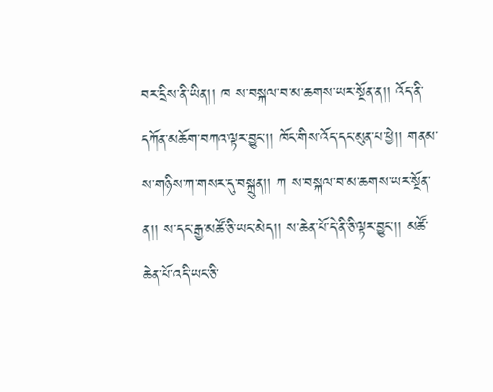བར་དྲིས་ནི་ཡིན།། ཁ ས་བསྐལ་བ་མ་ཆགས་ཡར་སྔོན་ན།། འོད་ནི་དཀོན་མཆོག་བཀའ་ལྟར་བྱུང་།། ཁོང་གིས་འོད་དང་མུན་པ་ཕྱེ།། གནམ་ས་གཉིས་ཀ་གསར་དུ་བསྐྲུན།། ཀ ས་བསྐལ་བ་མ་ཆགས་ཡར་སྔོན་ན།། ས་དང་རྒྱ་མཚོ་ཅི་ཡང་མེད།། ས་ཆེན་པོ་དེ་ནི་ཅི་ལྟར་བྱུང་།། མཚོ་ཆེན་པོ་འདི་ཡང་ཅི་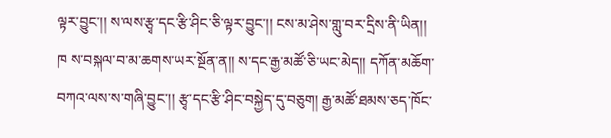ལྟར་བྱུང་།། ས་ལས་རྩྭ་དང་རྩི་ཤིང་ཅི་ལྟར་བྱུང་།། ངས་མ་ཤེས་གླུ་བར་དྲིས་ནི་ཡིན།། ཁ ས་བསྐལ་བ་མ་ཆགས་ཡར་སྔོན་ན།། ས་དང་རྒྱ་མཚོ་ཅི་ཡང་མེད།། དཀོན་མཆོག་བཀའ་ལས་ས་གཞི་བྱུང་།། རྩྭ་དང་རྩི་ཤིང་བསྐྱེད་དུ་བཅུག། རྒྱ་མཚོ་ཐམས་ཅད་ཁོང་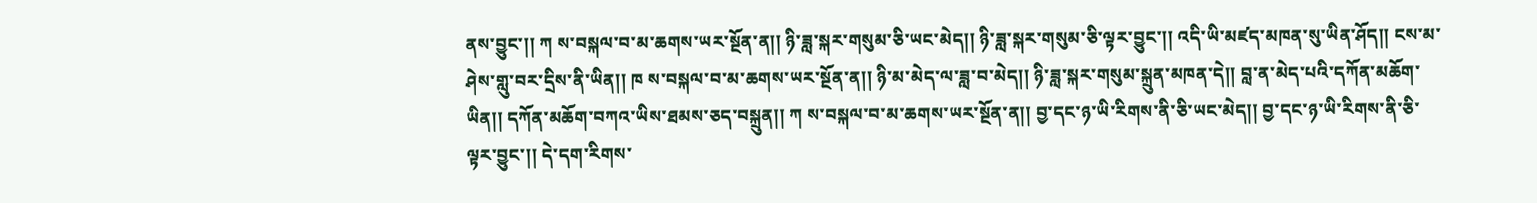ནས་བྱུང་།། ཀ ས་བསྐལ་བ་མ་ཆགས་ཡར་སྔོན་ན།། ཉི་ཟླ་སྐར་གསུམ་ཅི་ཡང་མེད།། ཉི་ཟླ་སྐར་གསུམ་ཅི་ལྟར་བྱུང་།། འདི་ཡི་མཛད་མཁན་སུ་ཡིན་ཤོད།། ངས་མ་ཤེས་གླུ་བར་དྲིས་ནི་ཡིན།། ཁ ས་བསྐལ་བ་མ་ཆགས་ཡར་སྔོན་ན།། ཉི་མ་མེད་ལ་ཟླ་བ་མེད།། ཉི་ཟླ་སྐར་གསུམ་སྐྲུན་མཁན་དེ།། བླ་ན་མེད་པའི་དཀོན་མཆོག་ཡིན།། དཀོན་མཆོག་བཀའ་ཡིས་ཐམས་ཅད་བསྐྲུན།། ཀ ས་བསྐལ་བ་མ་ཆགས་ཡར་སྔོན་ན།། བྱ་དང་ཉ་ཡི་རིགས་ནི་ཅི་ཡང་མེད།། བྱ་དང་ཉ་ཡི་རིགས་ནི་ཅི་ལྟར་བྱུང་།། དེ་དག་རིགས་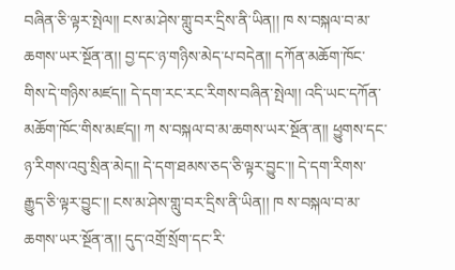བཞིན་ཅི་ལྟར་སྤེལ།། ངས་མ་ཤེས་གླུ་བར་དྲིས་ནི་ཡིན།། ཁ ས་བསྐལ་བ་མ་ཆགས་ཡར་སྔོན་ན།། བྱ་དང་ཉ་གཉིས་མེད་པ་བདེན།། དཀོན་མཆོག་ཁོང་གིས་དེ་གཉིས་མཛད།། དེ་དག་རང་རང་རིགས་བཞིན་སྤེལ།། འདི་ཡང་དཀོན་མཆོག་ཁོང་གིས་མཛད།། ཀ ས་བསྐལ་བ་མ་ཆགས་ཡར་སྔོན་ན།། ཕྱུགས་དང་ཉ་རིགས་འབུ་སྲིན་མེད།། དེ་དག་ཐམས་ཅད་ཅི་ལྟར་བྱུང་།། དེ་དག་རིགས་རྒྱུད་ཅི་ལྟར་བྱུང་།། ངས་མ་ཤེས་གླུ་བར་དྲིས་ནི་ཡིན།། ཁ ས་བསྐལ་བ་མ་ཆགས་ཡར་སྔོན་ན།། དུད་འགྲོ་སྲོག་དང་རི་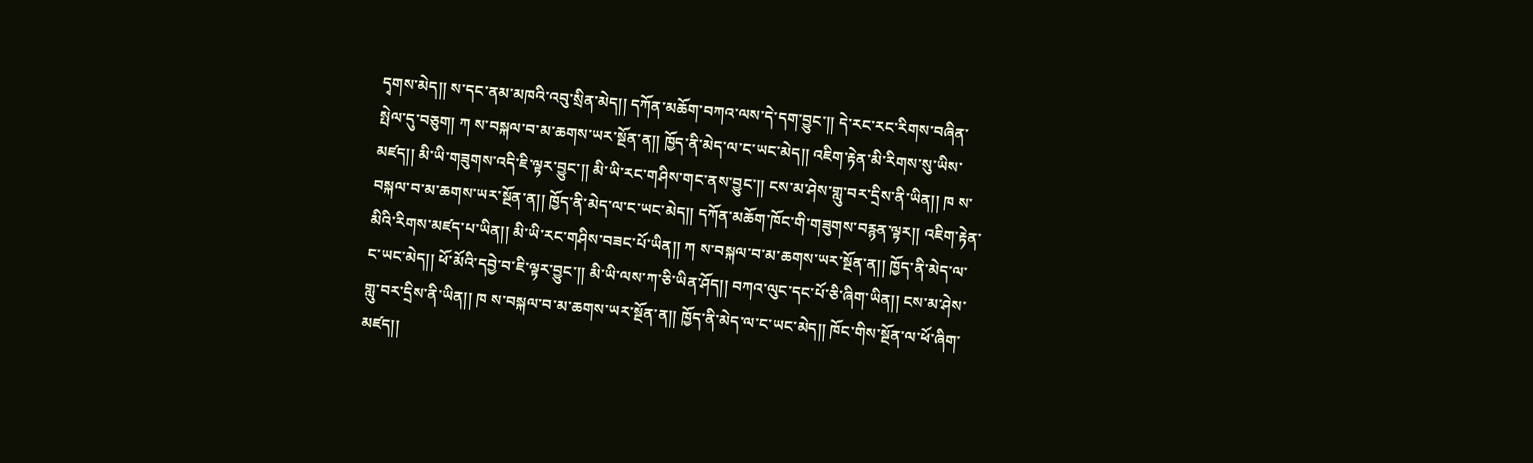དྭགས་མེད།། ས་དང་ནམ་མཁའི་འབུ་སྲིན་མེད།། དཀོན་མཆོག་བཀའ་ལས་དེ་དག་བྱུང་།། དེ་རང་རང་རིགས་བཞིན་སྤེལ་དུ་བཅུག། ཀ ས་བསྐལ་བ་མ་ཆགས་ཡར་སྔོན་ན།། ཁྱོད་ནི་མེད་ལ་ང་ཡང་མེད།། འཇིག་རྟེན་མི་རིགས་སུ་ཡིས་མཛད།། མི་ཡི་གཟུགས་འདི་ཇི་ལྟར་བྱུང་།། མི་ཡི་རང་གཤིས་གང་ནས་བྱུང་།། ངས་མ་ཤེས་གླུ་བར་དྲིས་ནི་ཡིན།། ཁ ས་བསྐལ་བ་མ་ཆགས་ཡར་སྔོན་ན།། ཁྱོད་ནི་མེད་ལ་ང་ཡང་མེད།། དཀོན་མཆོག་ཁོང་གི་གཟུགས་བརྙན་ལྟར།། འཇིག་རྟེན་མིའི་རིགས་མཛད་པ་ཡིན།། མི་ཡི་རང་གཤིས་བཟང་པོ་ཡིན།། ཀ ས་བསྐལ་བ་མ་ཆགས་ཡར་སྔོན་ན།། ཁྱོད་ནི་མེད་ལ་ང་ཡང་མེད།། ཕོ་མོའི་དབྱེ་བ་ཇི་ལྟར་བྱུང་།། མི་ཡི་ལས་ཀ་ཅི་ཡིན་ཤོད།། བཀའ་ལུང་དང་པོ་ཅི་ཞིག་ཡིན།། ངས་མ་ཤེས་གླུ་བར་དྲིས་ནི་ཡིན།། ཁ ས་བསྐལ་བ་མ་ཆགས་ཡར་སྔོན་ན།། ཁྱོད་ནི་མེད་ལ་ང་ཡང་མེད།། ཁོང་གིས་སྔོན་ལ་ཕོ་ཞིག་མཛད།།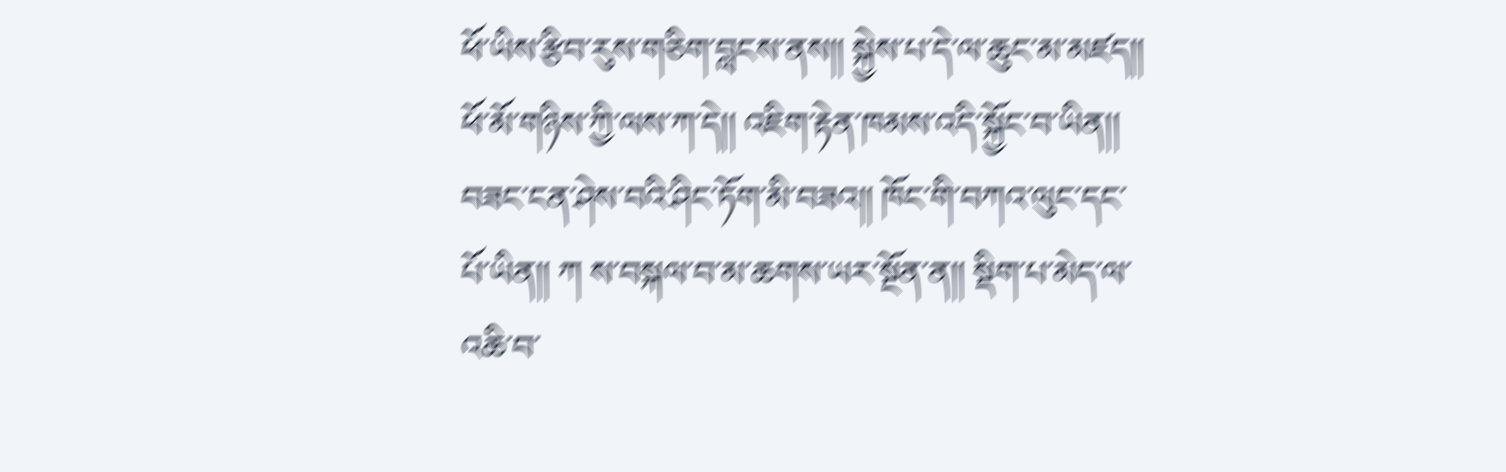ཕོ་ཡིས་རྩིབ་རུས་གཅིག་བླངས་ནས།། སྐྱེས་པ་དེ་ལ་ཆུང་མ་མཛད།། ཕོ་མོ་གཉིས་ཀྱི་ལས་ཀ་དེ།། འཇིག་རྟེན་ཁམས་འདི་སྐྱོང་བ་ཡིན།། བཟང་ངན་ཤེས་བའི་ཤིང་ཏོག་མི་བཟའ།། ཁོང་གི་བཀའ་ལུང་དང་པོ་ཡིན།། ཀ ས་བསྐལ་བ་མ་ཆགས་ཡར་སྔོན་ན།། སྡིག་པ་མེད་ལ་འཆི་བ་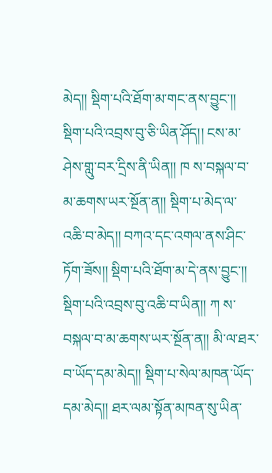མེད།། སྡིག་པའི་ཐོག་མ་གང་ནས་བྱུང་།། སྡིག་པའི་འབྲས་བུ་ཅི་ཡིན་ཤོད།། ངས་མ་ཤེས་གླུ་བར་དྲིས་ནི་ཡིན།། ཁ ས་བསྐལ་བ་མ་ཆགས་ཡར་སྔོན་ན།། སྡིག་པ་མེད་ལ་འཆི་བ་མེད།། བཀའ་དང་འགལ་ནས་ཤིང་ཏོག་ཟོས།། སྡིག་པའི་ཐོག་མ་དེ་ནས་བྱུང་།། སྡིག་པའི་འབྲས་བུ་འཆི་བ་ཡིན།། ཀ ས་བསྐལ་བ་མ་ཆགས་ཡར་སྔོན་ན།། མི་ལ་ཐར་བ་ཡོད་དམ་མེད།། སྡིག་པ་སེལ་མཁན་ཡོད་དམ་མེད།། ཐར་ལམ་སྟོན་མཁན་སུ་ཡིན་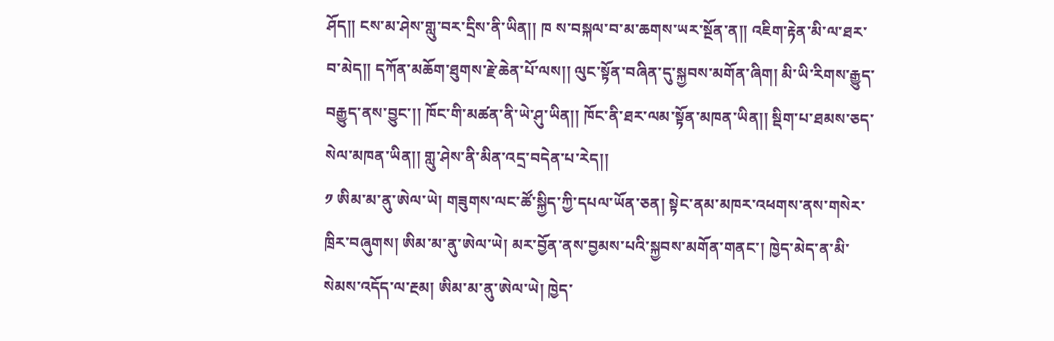ཤོད།། ངས་མ་ཤེས་གླུ་བར་དྲིས་ནི་ཡིན།། ཁ ས་བསྐལ་བ་མ་ཆགས་ཡར་སྔོན་ན།། འཇིག་རྟེན་མི་ལ་ཐར་བ་མེད།། དཀོན་མཆོག་ཐུགས་རྗེ་ཆེན་པོ་ལས།། ལུང་སྟོན་བཞིན་དུ་སྐྱབས་མགོན་ཞིག། མི་ཡི་རིགས་རྒྱུད་བརྒྱུད་ནས་བྱུང་།། ཁོང་གི་མཚན་ནི་ཡེ་ཤུ་ཡིན།། ཁོང་ནི་ཐར་ལམ་སྟོན་མཁན་ཡིན།། སྡིག་པ་ཐམས་ཅད་སེལ་མཁན་ཡིན།། གླུ་ཤེས་ནི་མིན་འདྲ་བདེན་པ་རེད།།
༡ ཨིམ་མ་ནུ་ཨེལ་ཡེ། གཟུགས་ལང་ཚོ་སྐྱིད་ཀྱི་དཔལ་ཡོན་ཅན། སྟེང་ནམ་མཁར་འཕགས་ནས་གསེར་ཁྲིར་བཞུགས། ཨིམ་མ་ནུ་ཨེལ་ཡེ། མར་བྱོན་ནས་བྱམས་པའི་སྐྱབས་མགོན་གནང་། ཁྱེད་མེད་ན་མི་སེམས་འདོད་ལ་རྔམ། ཨིམ་མ་ནུ་ཨེལ་ཡེ། ཁྱེད་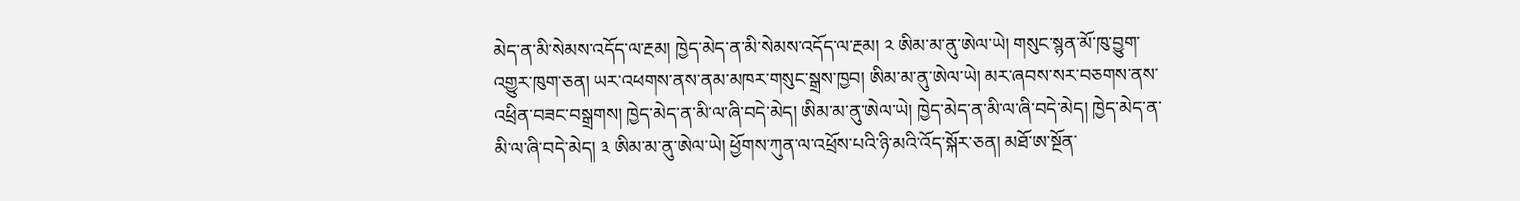མེད་ན་མི་སེམས་འདོད་ལ་རྔམ། ཁྱེད་མེད་ན་མི་སེམས་འདོད་ལ་རྔམ། ༢ ཨིམ་མ་ནུ་ཨེལ་ཡེ། གསུང་སྙན་མོ་ཁུ་བྱུག་འགྱུར་ཁུག་ཅན། ཡར་འཕགས་ནས་ནམ་མཁར་གསུང་སྒྲས་ཁྱབ། ཨིམ་མ་ནུ་ཨེལ་ཡེ། མར་ཞབས་སར་བཅགས་ནས་འཕྲིན་བཟང་བསྒྲགས། ཁྱེད་མེད་ན་མི་ལ་ཞི་བདེ་མེད། ཨིམ་མ་ནུ་ཨེལ་ཡེ། ཁྱེད་མེད་ན་མི་ལ་ཞི་བདེ་མེད། ཁྱེད་མེད་ན་མི་ལ་ཞི་བདེ་མེད། ༣ ཨིམ་མ་ནུ་ཨེལ་ཡེ། ཕྱོགས་ཀུན་ལ་འཕྲོས་པའི་ཉི་མའི་འོད་སྐོར་ཅན། མཐོ་ཨ་སྔོན་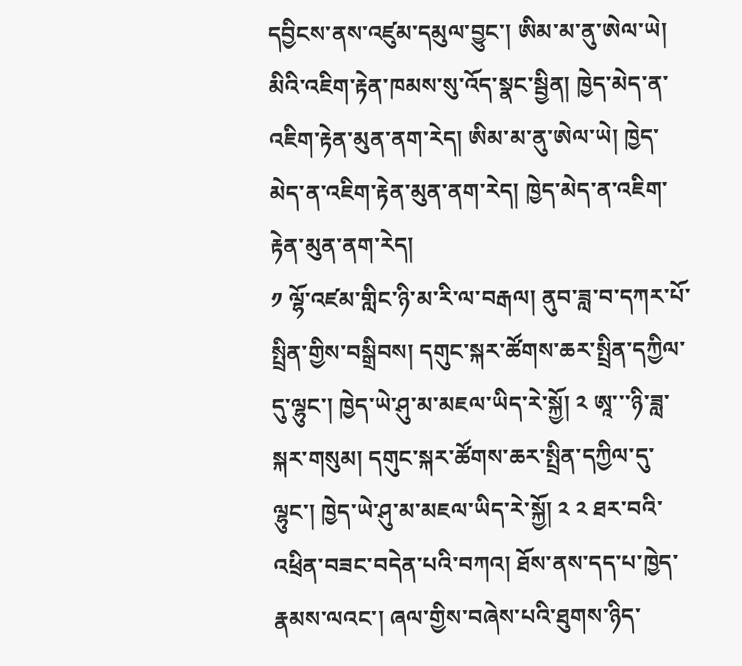དབྱིངས་ནས་འཛུམ་དམུལ་བྱུང་། ཨིམ་མ་ནུ་ཨེལ་ཡེ། མིའི་འཇིག་རྟེན་ཁམས་སུ་འོད་སྣང་སྦྱིན། ཁྱེད་མེད་ན་འཇིག་རྟེན་མུན་ནག་རེད། ཨིམ་མ་ནུ་ཨེལ་ཡེ། ཁྱེད་མེད་ན་འཇིག་རྟེན་མུན་ནག་རེད། ཁྱེད་མེད་ན་འཇིག་རྟེན་མུན་ནག་རེད།
༡ ལྷོ་འཛམ་གླིང་ཉི་མ་རི་ལ་བརྒལ། ནུབ་ཟླ་བ་དཀར་པོ་སྤྲིན་གྱིས་བསྒྲིབས། དགུང་སྐར་ཚོགས་ཆར་སྤྲིན་དཀྱིལ་དུ་ལྷུང་། ཁྱེད་ཡེ་ཤུ་མ་མཇལ་ཡིད་རེ་སྐྱོ། ༢ ཨཱ་་་ཉི་ཟླ་སྐར་གསུམ། དགུང་སྐར་ཚོགས་ཆར་སྤྲིན་དཀྱིལ་དུ་ལྷུང་། ཁྱེད་ཡེ་ཤུ་མ་མཇལ་ཡིད་རེ་སྐྱོ། ༢ ༢ ཐར་བའི་འཕྲིན་བཟང་བདེན་པའི་བཀའ། ཐོས་ནས་དད་པ་ཁྱེད་རྣམས་ལའང་། ཞལ་གྱིས་བཞེས་པའི་ཐུགས་ཉིད་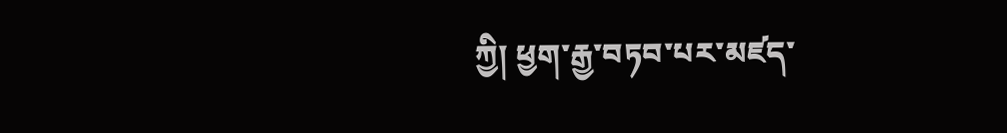ཀྱི། ཕྱག་རྒྱ་བཏབ་པར་མཛད་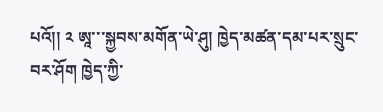པའོ།། ༢ ཨཱ་་་སྐྱབས་མགོན་ཡེ་ཤུ། ཁྱེད་མཚན་དམ་པར་སྲུང་བར་ཤོག ཁྱེད་ཀྱི་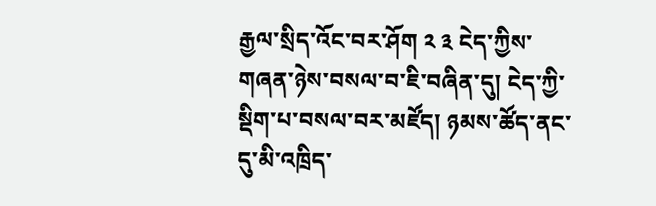རྒྱལ་སྲིད་འོང་བར་ཤོག ༢ ༣ ངེད་ཀྱིས་གཞན་ཉེས་བསལ་བ་ཇི་བཞིན་དུ། ངེད་ཀྱི་སྡིག་པ་བསལ་བར་མཛོད། ཉམས་ཚོད་ནང་དུ་མི་འཁྲིད་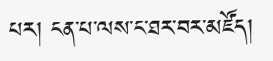པར། ངན་པ་ལས་ང་ཐར་བར་མཛོད།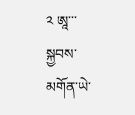༢ ཨཱ་་་སྐྱབས་མགོན་ཡེ་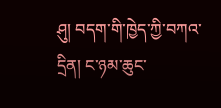ཤུ། བདག་གི་ཁྱེད་ཀྱི་བཀའ་དྲིན། ང་ཉམ་ཆུང་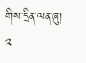གིས་དྲིན་ལན་ཞུ། ༢